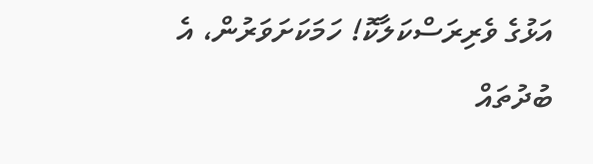އަޅުގެ ވެރިރަސްކަލާކޮ! ހަމަކަށަވަރުން، އެ ބުދުތައް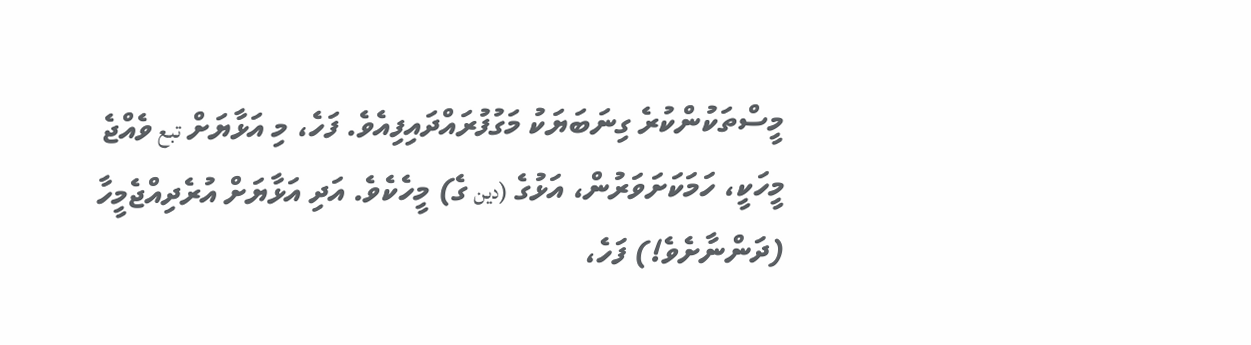މީސްތަކުންކުރެ ގިނަބަޔަކު މަގުފުރައްދައިފިއެވެ. ފަހެ، މި އަޅާޔަށް تبع ވެއްޖެ މީހަކީ، ހަމަކަށަވަރުން، އަޅުގެ (دين ގެ) މީހެކެވެ. އަދި އަޅާޔަށް އުރެދިއްޖެމީހާ (ދަންނާށެވެ!) ފަހެ،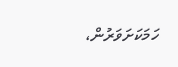ހަމަކަށަވަރުން،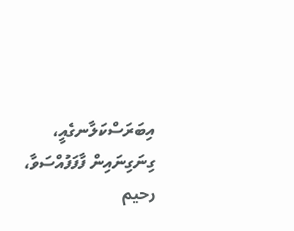އިބަރަސްކަލާނގެއީ، ގިނަގިނައިން ފާފަފުއްސަވާ، رحيم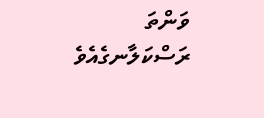ވަންތަ ރަސްކަލާނގެއެވެ